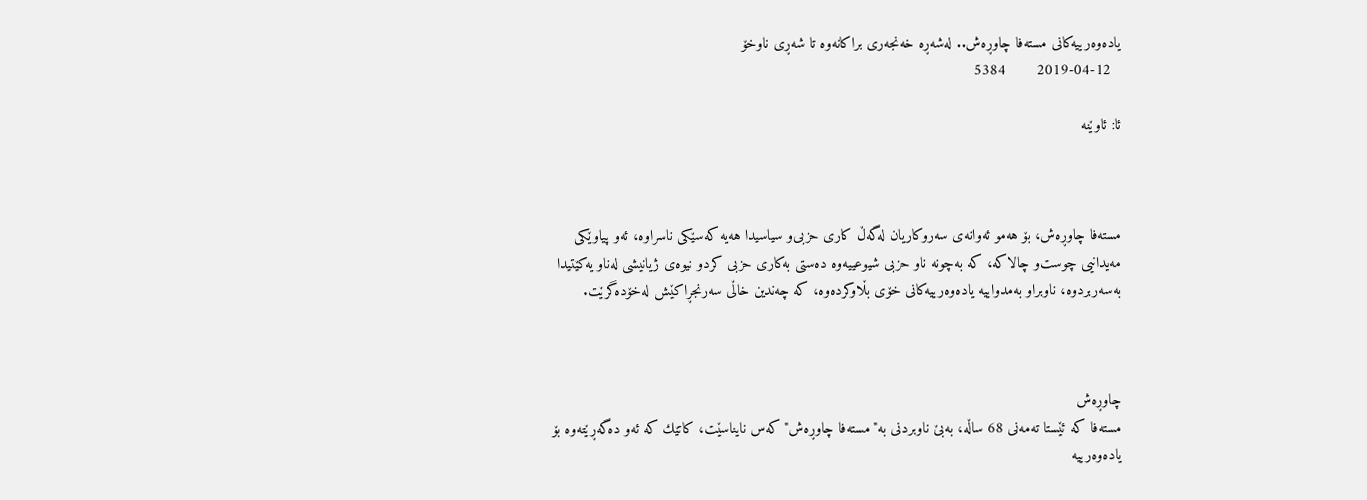یاده‌وه‌رییه‌كانی‌ مسته‌فا چاوڕه‌ش.. له‌شه‌ڕه‌ خه‌نجه‌ری براکانه‌وه تا شه‌ڕی ناوخۆ
  2019-04-12       5384

ئا: ئاوێنه‌



مسته‌فا چاوڕه‌ش، بۆ هه‌مو ئه‌وانه‌ی‌ سه‌روكاریان له‌گه‌ڵ‌ كاری‌ حزبی‌‌و سیاسیدا هه‌یه‌ كه‌سێكی‌ ناسراوه‌، ئه‌و پیاوێكی‌ مه‌یدانیی‌ چوست‌و چالاكه‌، كه‌ به‌چونه‌ ناو حزبی‌ شیوعییه‌وه‌ ده‌ستی‌ به‌كاری‌ حزبی‌ كردو نیوه‌ی‌ ژیانیشی‌ له‌ناو یه‌كێتیدا به‌سه‌ربردوه‌، ناوبراو به‌مدواییه‌ یاده‌وه‌رییه‌كانی‌ خۆی‌ بڵاوكرده‌وه‌، كه‌ چه‌ندین خاڵی‌ سه‌رنجڕاكێش له‌خۆده‌گرێت.



چاوڕه‌ش
مسته‌فا كه‌ ئێستا ته‌مه‌نی‌ 68 ساڵه‌، به‌بێ‌ ناوبردنی‌ به‌"مسته‌فا چاوڕه‌ش" كه‌س نایناسێت، كاتێك كه‌ ئه‌و ده‌گه‌ڕێته‌وه‌ بۆ یاده‌وه‌رییه‌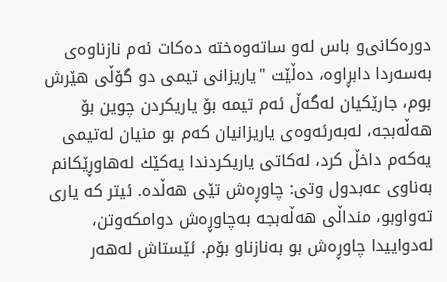دوره‌كانی‌‌و باس له‌و ساته‌وه‌خته‌ ده‌كات ئه‌م نازناوه‌ی‌ به‌سه‌ردا دابڕا‌وه‌، ده‌ڵێت "یاریزانی‌ تیمی‌ دو گۆڵی‌ هێرش بوم، جارێكیان له‌گه‌ڵ‌ ئه‌م تیمه‌ بۆ یاریكردن چوین بۆ هه‌ڵه‌بجه‌، له‌به‌رئه‌وه‌ی‌ یاریزانیان كه‌م بو منیان له‌تیمی‌ یه‌كه‌م داخڵ‌ كرد، له‌كاتی‌ یاریكردندا یه‌كێك له‌هاوڕێكانم به‌ناوی‌ عه‌بدول ‌وتی‌: چاوڕه‌ش تێی‌ هه‌ڵده‌. ئیتر كه‌ یاری‌ ته‌واوبو، منداڵی‌ هه‌ڵه‌بجه‌ به‌چاوڕه‌ش دوامكه‌وتن، له‌دواییدا چاوڕه‌ش بو به‌نازناو بۆم. ئێستاش له‌هه‌ر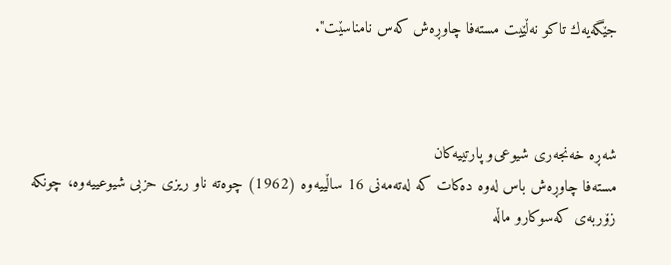جێگه‌یه‌ك تاكو نه‌ڵێیت مسته‌فا چاوڕه‌ش كه‌س نامناسێت".



شه‌ڕه‌ خه‌نجه‌ری‌ شیوعی‌و پارتییه‌كان
مسته‌فا چاوڕه‌ش باس له‌وه‌ ده‌كات كه‌ له‌ته‌مه‌نی‌ 16 ساڵییه‌وه‌ (1962) چوه‌ته‌ ناو ریزی‌ حزبی‌ شیوعییه‌وه‌، چونكه‌ زۆربه‌ی‌ كه‌سوكارو ماڵه‌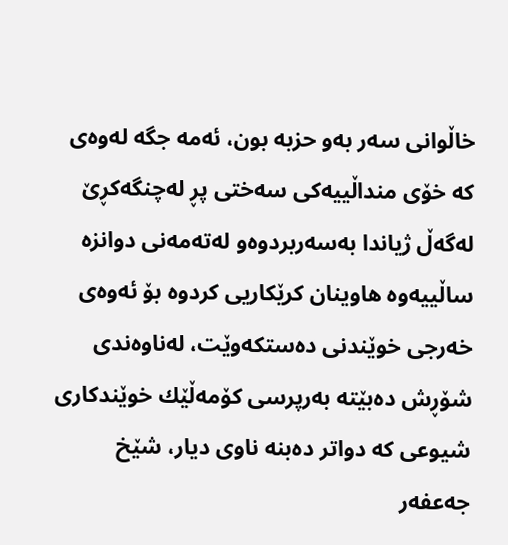خاڵوانی‌ سه‌ر به‌و حزبه‌ بون، ئه‌مه‌ جگه‌ له‌وه‌ی‌ كه‌ خۆی‌ منداڵییه‌كی‌ سه‌ختی‌ پڕ له‌چنگه‌كڕێ‌ له‌گه‌ڵ‌ ژیاندا به‌سه‌ربردوه‌و له‌ته‌مه‌نی‌ دوانزه‌ ساڵییه‌وه‌ هاوینان كرێكاریی‌ كردوه‌ بۆ ئه‌وه‌ی‌ خه‌رجی‌ خوێندنی‌ ده‌ستكه‌وێت، له‌ناوه‌ندی‌ شۆڕش ده‌بێته‌ به‌رپرسی‌ كۆمه‌ڵێك خوێندكاری‌ شیوعی‌ كه‌ دواتر ده‌بنه‌ ناوی‌ دیار، شێخ جه‌عفه‌ر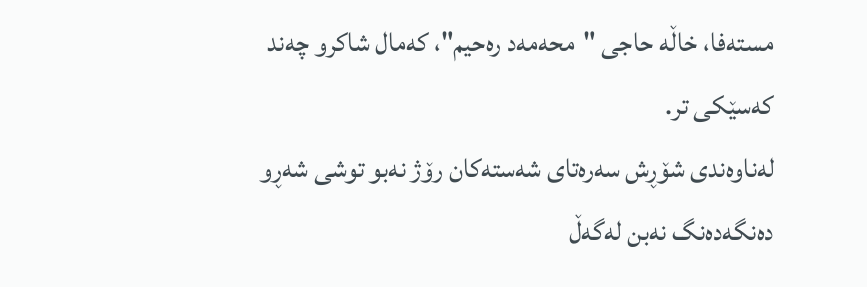مسته‌فا، خاڵه‌ حاجی‌ "محه‌مه‌د ره‌حیم"، كه‌مال شاكر‌و چه‌ند كه‌سێكی‌ تر.
له‌ناوه‌ندی‌ شۆڕش سه‌ره‌تای‌ شه‌سته‌كان رۆژ نه‌بو توشی‌ شه‌ڕ‌و ده‌نگه‌ده‌نگ نه‌بن له‌گه‌ڵ‌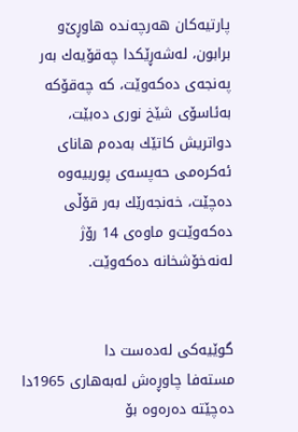پارتیه‌كان هه‌رچه‌نده‌ هاوڕێ‌و برابون، له‌شه‌ڕێكدا چه‌قۆیه‌ك به‌ر په‌نجه‌ی‌ ده‌كه‌وێت، كه‌ چه‌قۆكه‌ به‌ئاسۆی‌ شێخ نوری‌ ده‌بێت، دواتریش كاتێك به‌ده‌م هانای‌ ئه‌كره‌می‌ حه‌پسه‌ی‌ پورییه‌وه‌ ده‌چێت، خه‌نجه‌رێك به‌ر قۆڵی‌ ده‌كه‌وێت‌و ماوه‌ی‌ 14 رۆژ له‌نه‌خۆشخانه‌ ده‌كه‌وێت.


گوێیه‌كی‌ له‌ده‌ست دا
مسته‌فا چاوڕه‌ش له‌به‌هاری‌ 1965دا ده‌چێته‌ ده‌ره‌وه‌ بۆ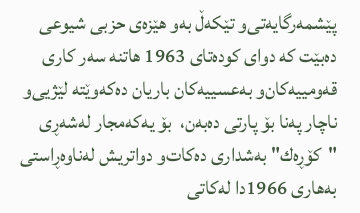پێشمه‌رگایه‌تی‌‌و تێكه‌ڵ‌ به‌و هێزه‌ی‌ حزبی‌ شیوعی‌ ده‌بێت كه‌ دوای‌ كوده‌تای‌ 1963 هاتنه‌ سه‌ر كاری‌ قه‌ومییه‌كان‌و به‌عسییه‌كان باریان ده‌كه‌وێته‌ لێژیی‌‌و ناچار په‌نا بۆ پارتی‌ ده‌به‌ن،  بۆ یه‌كه‌مجار له‌شه‌ڕی‌ "كۆڕه‌ك" به‌شداری‌ ده‌كات‌و دواتریش له‌ناوه‌ڕاستی‌ به‌هاری‌ 1966دا له‌كاتی‌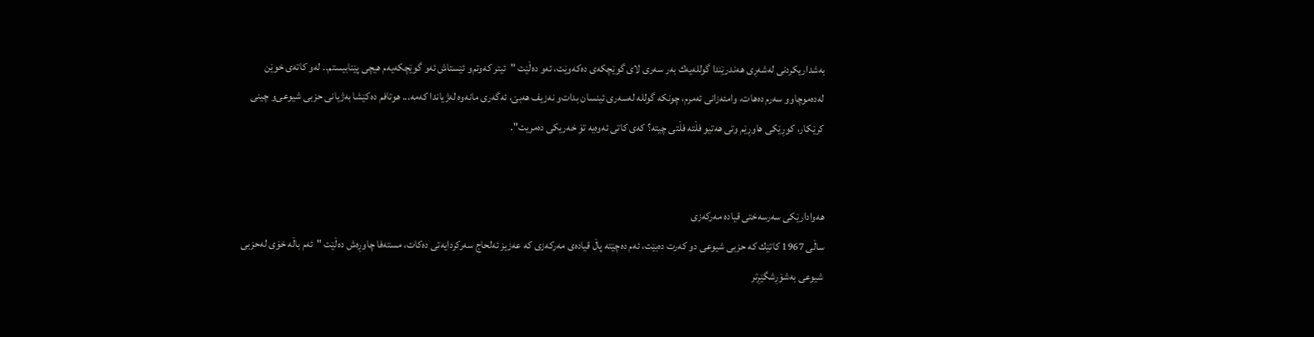به‌شداریكردنی‌ له‌شه‌ڕی‌ هه‌ندرێندا گولله‌یه‌ك به‌ر سه‌ری‌ لای‌ گوێچكه‌ی‌ ده‌كه‌وێت، ئه‌و ده‌ڵێت "ئیتر كه‌وتم‌و ئێستاش ئه‌و گوێچكه‌یه‌م هیچی‌ پێنابیستم.. له‌و كاته‌ی‌ خوێن له‌ده‌موچاو‌و سه‌رم ده‌هات، ‌وامئه‌زانی‌ ئه‌مرم، چونكه‌ گولله‌ له‌سه‌ری‌ ئینسان بدات‌و نه‌زیف هه‌بێ‌، ئه‌گه‌ری‌ مانه‌وه‌ له‌ژیاندا كه‌مه‌... هوتافم ده‌كێشا به‌ژیانی‌ حزبی‌ شیوعی‌‌و چینی‌ كرێكار، كوڕێكی‌ هاوڕێم ‌وتی‌ هه‌تیو فڵته‌ فڵتی‌ چیته‌؟ كه‌ی‌ كاتی‌ ئه‌وه‌یه‌ تۆ خه‌ریكی‌ ده‌مریت".


هه‌وادارێكی‌ سه‌رسه‌ختی‌ قیاده‌ مه‌ركه‌زی‌
ساڵی‌ 1967 كاتێك كه‌ حزبی‌ شیوعی‌ دو كه‌رت ده‌بێت، ئه‌م ده‌چێته‌ پاڵ‌ قیاده‌ی‌ مه‌ركه‌زی‌ كه‌ عه‌زیز ئه‌لحاج سه‌ركردایه‌تی‌ ده‌كات، مسته‌فا چاوڕه‌ش ده‌ڵێت "ئه‌م باڵه‌ خۆی‌ له‌حزبی‌ شیوعی‌ به‌شۆڕشگێڕتر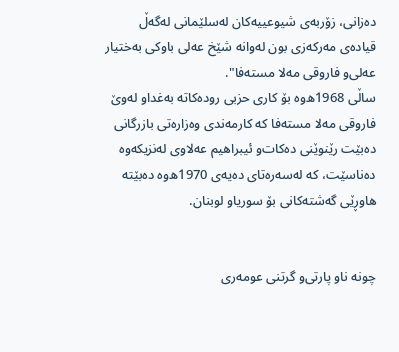ده‌زانی‌، زۆربه‌ی‌ شیوعییه‌كان له‌سلێمانی‌ له‌گه‌ڵ‌ قیاده‌ی‌ مه‌ركه‌زی‌ بون له‌وانه‌ شێخ عه‌لی‌ باوكی‌ به‌ختیار عه‌لی‌‌و فاروقی‌ مه‌لا مسته‌فا".
ساڵی‌ 1968ه‌وه‌ بۆ كاری‌ حزبی‌ روده‌كاته‌ به‌غداو له‌وێ‌ فاروقی‌ مه‌لا مسته‌فا كه‌ كارمه‌ندی‌ ‌وه‌زاره‌تی‌ بازرگانی‌ ده‌بێت رێنوێنی‌ ده‌كات‌و ئیبراهیم عه‌لاوی‌ له‌نزیكه‌وه‌ ده‌ناسێت، كه‌ له‌سه‌ره‌تای‌ ده‌یه‌ی‌ 1970ه‌وه‌ ده‌بێته‌ هاوڕێی‌ گه‌شته‌كانی‌ بۆ سوریا‌و لوبنان.


چونه‌ ناو پارتی‌‌و گرتنی‌ عومه‌ری‌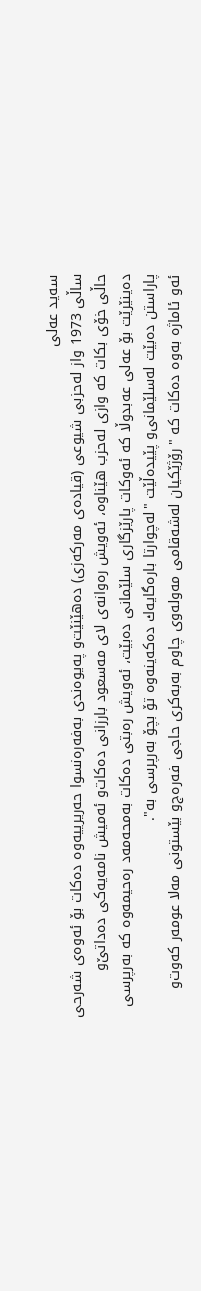سه‌ید عه‌لی‌
ساڵی‌ 1973 واز له‌حزبی‌ شیوعی‌ (قیاده‌ی‌ مه‌ركه‌زی‌) ده‌هێنێت‌و په‌یوه‌ندی‌ به‌فه‌ره‌نسوا حه‌ریرییه‌وه‌ ده‌كات بۆ ئه‌وه‌ی‌ شه‌رحی‌ حاڵی‌ خۆی‌ بكات كه‌ ‌وازی‌ له‌حزب هێناوه‌، ئه‌ویش ره‌وانه‌ی‌ لای‌ مه‌سعود بارزانی‌ ده‌كات‌و ئه‌میش نامه‌یه‌كی‌ ده‌داتێ‌‌و ده‌ینێرێت بۆ عه‌لی‌ عه‌بدوڵا كه‌ ئه‌وكات پارێزگاری‌ سلێمانی‌ ده‌بێت، ئه‌ویش ره‌بتی‌ ده‌كات به‌محه‌مه‌د ره‌حیمه‌وه‌ كه‌ به‌رپرسی‌ پاراستن ده‌بێت له‌سلێمانی‌‌و پێیده‌ڵێت "له‌چوارتا باره‌گایه‌ك ده‌كه‌ینه‌وه‌ تۆ بچۆ به‌رپرسی‌ به‌".
ئه‌و ئاماژه‌ به‌وه‌ ده‌كات كه‌ "رۆژێكیان له‌شه‌قامی‌ مه‌وله‌وی‌ چاوم به‌به‌كری‌ حاجی‌ فه‌ره‌ج‌و بێستونی‌ مه‌لا عومه‌ر كه‌وت‌و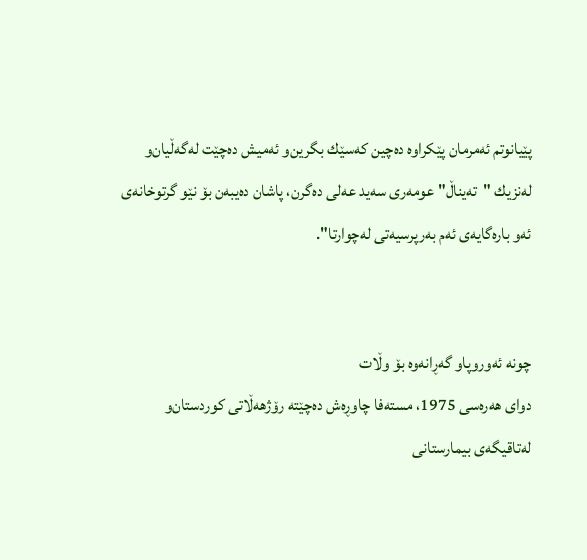پێیانوتم ئه‌مرمان پێكراوه‌ ده‌چین كه‌سێك بگرین‌و ئه‌میش ده‌چێت له‌گه‌ڵیان‌و له‌نزیك "ته‌یناڵ" عومه‌ری‌ سه‌ید عه‌لی‌ ده‌گرن، پاشان ده‌یبه‌ن بۆ نێو گرتوخانه‌ی‌ ئه‌و باره‌گایه‌ی‌ ئه‌م به‌رپرسیه‌تی‌ له‌چوارتا".


چونه‌ ئه‌وروپاو گه‌ڕانه‌وه‌ بۆ ‌وڵات
دوای‌ هه‌ره‌سی‌ 1975، مسته‌فا چاوڕه‌ش ده‌چێته‌ رۆژهه‌ڵاتی‌ كوردستان‌و له‌تاقیگه‌ی‌ بیمارستانی‌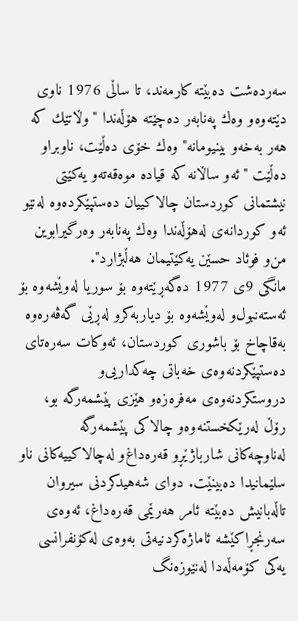سه‌رده‌شت ده‌بێته‌ كارمه‌ند، تا ساڵی‌ 1976 ناوی‌ دێته‌وه‌و ‌وه‌ك په‌نابه‌ر ده‌چێته‌ هۆڵه‌ندا "وڵاتێك كه‌ هه‌ر به‌خه‌و بینیومانه‌"وه‌ك خۆی‌ ده‌ڵێت، ناوبراو ده‌ڵێت "ئه‌و ساڵانه‌ كه‌ قیاده‌ موه‌قه‌ته‌و یه‌كێتی‌ نیشتمانی‌ كوردستان چالاكییان ده‌ستپێكرده‌وه‌ له‌نێو ئه‌و كوردانه‌ی‌ له‌هۆڵه‌ندا ‌وه‌ك په‌نابه‌ر ‌وه‌رگیرابوین من‌و فوئاد حسێن یه‌كێتیمان هه‌ڵبژارد".
مانگی‌ 9ی‌ 1977 ده‌گه‌ڕێته‌وه‌ بۆ سوریا له‌وێشه‌وه‌ بۆ ئه‌سته‌نبول‌و له‌وێشه‌وه‌ بۆ دیاربه‌كرو له‌ڕێی‌ گه‌ڤه‌ره‌وه‌ به‌قاچاخ بۆ باشوری‌ كوردستان، ئه‌وكات سه‌ره‌تای‌ ده‌ستپێكردنه‌وه‌ی‌ خه‌باتی‌ چه‌كداریی‌‌و دروستكردنه‌وه‌ی‌ مه‌فره‌زه‌و هێزی‌ پێشمه‌رگه‌ بو، رۆڵ له‌رێكخستنه‌وه‌و چالاكی‌ پێشمه‌رگه‌ له‌ناوچه‌كانی‌ شارباژێڕ‌و قه‌ره‌داغ‌و له‌چالاكییه‌كانی‌ ناو سلێمانیدا ده‌بینێت. دوای‌ شه‌هیدكردنی‌ سیروان تاڵه‌بانیش ده‌بێته‌ ئامر هه‌رێمی‌ قه‌ره‌داغ، ئه‌وه‌ی‌ سه‌رنجڕاكێشه‌ ئاماژه‌كردنیه‌تی‌ به‌وه‌ی‌ له‌كۆنفرانسی‌ یه‌كی‌ كۆمه‌ڵه‌دا له‌نێوزه‌نگ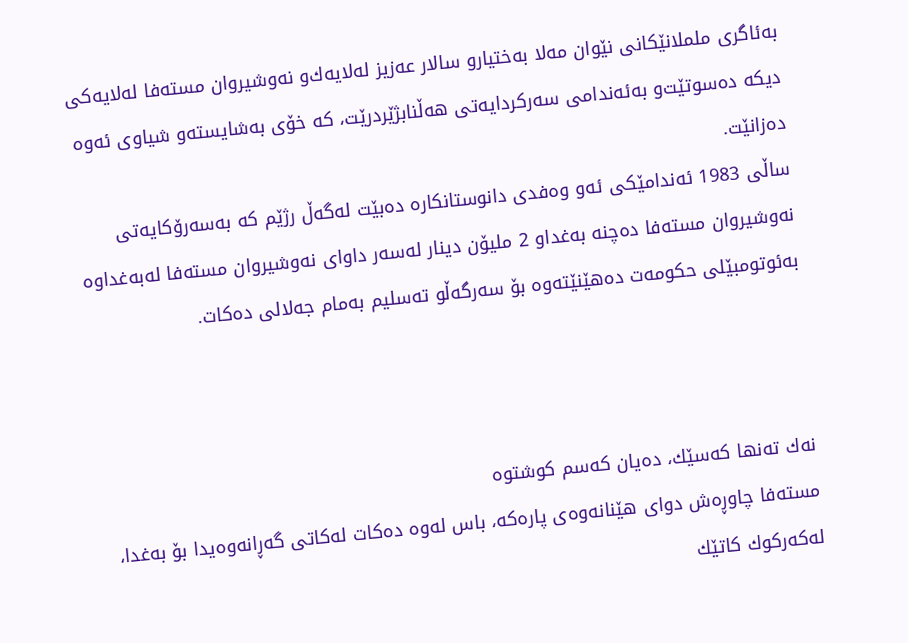به‌ئاگری‌ ململانێكانی‌ نێوان مه‌لا به‌ختیار‌و سالار عه‌زیز له‌لایه‌ك‌و نه‌وشیروان مسته‌فا له‌لایه‌كی‌ دیكه‌ ده‌سوتێت‌و به‌ئه‌ندامی‌ سه‌ركردایه‌تی‌ هه‌ڵنابژێردرێت، كه‌ خۆی‌ به‌شایسته‌و شیاوی‌ ئه‌وه‌ ده‌زانێت.
ساڵی‌ 1983 ئه‌ندامێكی‌ ئه‌و ‌وه‌فدی‌ دانوستانكاره‌ ده‌بێت له‌گه‌ڵ‌ رژێم كه‌ به‌سه‌رۆكایه‌تی‌ نه‌وشیروان مسته‌فا ده‌چنه‌ به‌غداو 2 ملیۆن دینار له‌سه‌ر داوای‌ نه‌وشیروان مسته‌فا له‌به‌غداوه‌ به‌ئوتومبێلی‌ حكومه‌ت ده‌هێنێته‌وه‌ بۆ سه‌رگه‌ڵو ته‌سلیم به‌مام جه‌لالی‌ ده‌كات.



نه‌ك ته‌نها كه‌سێك، ده‌یان كه‌سم كوشتوه‌
مسته‌فا چاوڕه‌ش دوای‌ هێنانه‌وه‌ی‌ پاره‌كه‌، باس له‌وه‌ ده‌كات له‌كاتی‌ گه‌ڕانه‌وه‌یدا بۆ به‌غدا، له‌كه‌ركوك كاتێك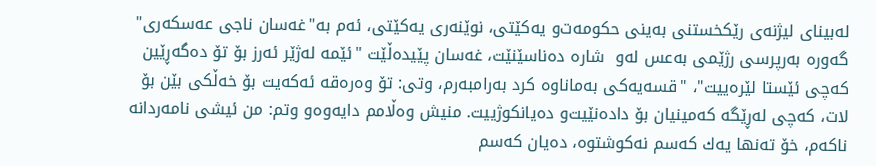له‌بینای‌ لیژنه‌ی‌ رێكخستنی‌ به‌ینی‌ حكومه‌ت‌و یه‌كێتی‌، نوێنه‌ری‌ یه‌كێتی‌، ئه‌م به‌"غه‌سان ناجی‌ عه‌سكه‌ری‌" گه‌وره‌ به‌رپرسی‌ رژێمی‌ به‌عس له‌و  شاره‌ ده‌ناسێنێت، غه‌سان پێیده‌ڵێت "ئێمه‌ له‌ژێر ئه‌رز بۆ تۆ ده‌گه‌ڕێین كه‌چی‌ ئێستا لێره‌ییت"، "قسه‌یه‌كی‌ به‌ماناوه‌ كرد به‌رامبه‌رم، ‌وتی‌: تۆ ‌وه‌ره‌قه‌ ئه‌كه‌یت بۆ خه‌ڵكی‌ بێن بۆ لات، كه‌چی‌ له‌ڕێگه‌ كه‌مینیان بۆ داده‌نێیت‌و ده‌یانكوژییت. منیش ‌وه‌ڵامم دایه‌وه‌و ‌وتم: من ئیشی‌ نامه‌ردانه‌ ناكه‌م، خۆ ته‌نها یه‌ك كه‌سم نه‌كوشتوه‌، ده‌یان كه‌سم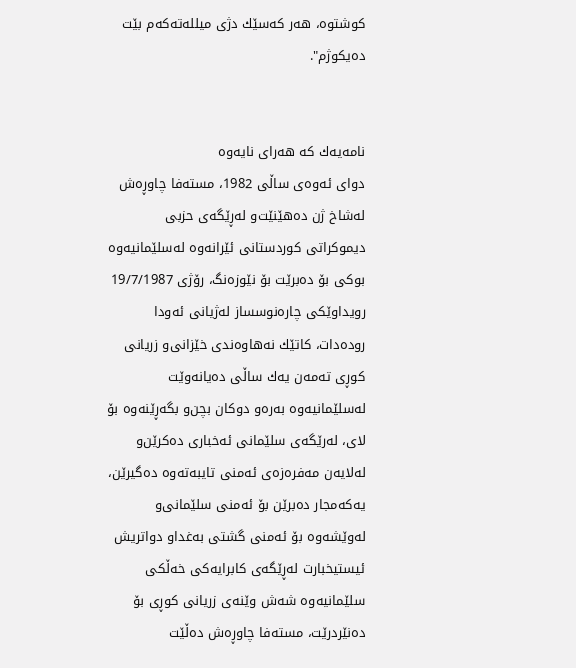كوشتوه‌، هه‌ر كه‌سێك دژی‌ میلله‌ته‌كه‌م بێت ده‌یكوژم".


نامه‌یه‌ك كه‌ هه‌رای‌ نایه‌وه‌
دوای‌ ئه‌وه‌ی‌ ساڵی‌ 1982، مسته‌فا چاوڕه‌ش له‌شاخ ژن ده‌هێنێت‌و له‌ڕێگه‌ی‌ حزبی‌ دیموكراتی‌ كوردستانی‌ ئێرانه‌وه‌ له‌سلێمانیه‌وه‌ بوكی‌ بۆ ده‌برێت بۆ نێوزه‌نگ، رۆژی‌ 19/7/1987 رویداوێكی‌ چاره‌نوسساز له‌ژیانی‌ ئه‌ودا روده‌دات، كاتێك نه‌هاوه‌ندی‌ خێزانی‌‌و زریانی‌ كوڕی‌ ته‌مه‌ن یه‌ك ساڵی‌ ده‌یانه‌وێت له‌سلێمانیه‌وه‌ به‌ره‌و دوكان بچن‌و بگه‌ڕێنه‌وه‌ بۆ لای‌، له‌رێگه‌ی‌ سلێمانی‌ ئه‌خباری‌ ده‌كرێن‌و له‌لایه‌ن مه‌فره‌زه‌ی‌ ئه‌منی‌ تایبه‌ته‌وه‌ ده‌گیرێن، یه‌كه‌مجار ده‌برێن بۆ ئه‌منی‌ سلێمانی‌‌و له‌وێشه‌وه‌ بۆ ئه‌منی‌ گشتی‌ به‌غدا‌و دواتریش ئیستیخبارت له‌ڕێگه‌ی‌ كابرایه‌كی‌ خه‌ڵكی‌ سلێمانیه‌وه‌ شه‌ش ‌وێنه‌ی‌ زریانی‌ كوڕی‌ بۆ ده‌نێردرێت، مسته‌فا چاوڕه‌ش ده‌ڵێت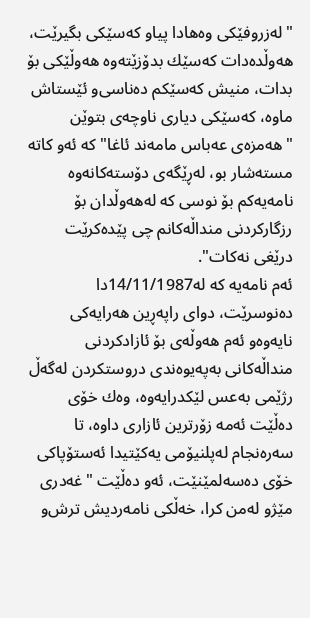"له‌زروفێكی‌ ‌وه‌هادا پیاو كه‌سێكی‌ بگیرێت، هه‌وڵده‌دات كه‌سێك بدۆزێته‌وه‌ هه‌وڵێكی‌ بۆ بدات، منیش كه‌سێكم ده‌ناسی‌‌و ئێستاش ماوه‌، كه‌سێكی‌ دیاری‌ ناوچه‌ی‌ بتوێن "هه‌مزه‌ی‌ عه‌باس مامه‌ند ئاغا" كه‌ ئه‌و كاته‌ مسته‌شار بو، له‌ڕێگه‌ی‌ دۆسته‌كانه‌وه‌ نامه‌یه‌كم بۆ نوسی‌ كه‌ له‌هه‌وڵدان بۆ رزگاركردنی‌ منداڵه‌كانم چی‌ پێده‌كرێت درێغی‌ نه‌كات".
ئه‌م نامه‌یه‌ كه‌ له‌14/11/1987دا ده‌نوسرێت، دوای‌ راپه‌ڕین هه‌رایه‌كی‌ نایه‌وه‌و ئه‌م هه‌وڵه‌ی‌ بۆ ئازادكردنی‌ منداڵه‌كانی‌ به‌په‌یوه‌ندی‌ دروستكردن له‌گه‌ڵ‌ رژێمی‌ به‌عس لێكدرایه‌وه‌، ‌وه‌ك خۆی‌ ده‌ڵێت ئه‌مه‌ زۆرترین ئازاری‌ داوه‌، تا سه‌ره‌نجام له‌پلنیۆمی‌ یه‌كێتیدا ئه‌ستۆپاكی‌ خۆی‌ ده‌سه‌لمێنێت، ئه‌و ده‌ڵێت "غه‌دری‌ مێژو له‌من كرا، خه‌ڵكی‌ نامه‌ردیش ترش‌و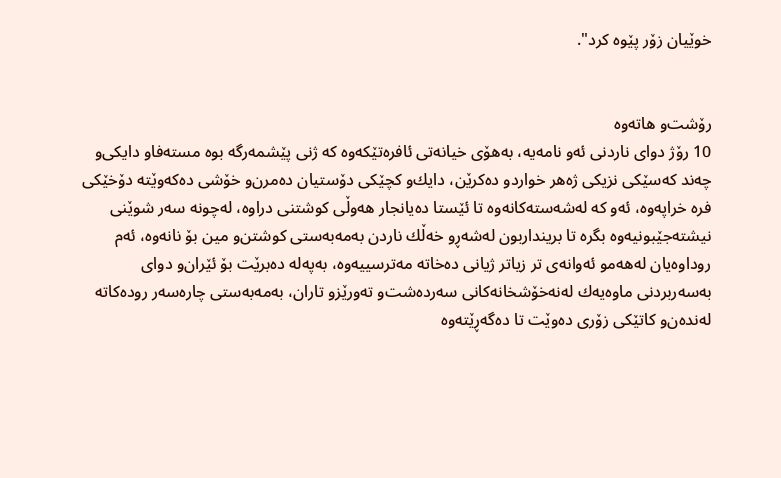خوێیان زۆر پێوه‌ كرد".


رۆشت‌و هاته‌وه‌
10 رۆژ دوای‌ ناردنی‌ ئه‌و نامه‌یه‌، به‌هۆی‌ خیانه‌تی‌ ئافره‌تێكه‌وه‌ كه‌ ژنی‌ پێشمه‌رگه‌ بوه‌ مسته‌فاو دایكی‌‌و چه‌ند كه‌سێكی‌ نزیكی‌ ژه‌هر خواردو ده‌كرێن، دایك‌و كچێكی‌ دۆستیان ده‌مرن‌و خۆشی‌ ده‌كه‌وێته‌ دۆخێكی‌ فره‌ خراپه‌وه‌، ئه‌و كه‌ له‌شه‌سته‌كانه‌وه‌ تا ئێستا ده‌یانجار هه‌وڵی‌ كوشتنی‌ دراوه‌، له‌چونه‌ سه‌ر شوێنی‌ نیشته‌جێبونیه‌وه‌ بگره‌ تا برینداربون له‌شه‌ڕ‌و خه‌ڵك ناردن به‌مه‌به‌ستی‌ كوشتن‌و مین بۆ نانه‌وه‌، ئه‌م روداوه‌یان له‌هه‌مو ئه‌وانه‌ی‌ تر زیاتر ژیانی‌ ده‌خاته‌ مه‌ترسییه‌وه‌، به‌په‌له‌ ده‌برێت بۆ ئێران‌و دوای‌ به‌سه‌ربردنی‌ ماوه‌یه‌ك له‌نه‌خۆشخانه‌كانی‌ سه‌رده‌شت‌و ته‌ورێزو تاران، به‌مه‌به‌ستی‌ چاره‌سه‌ر روده‌كاته‌ له‌نده‌ن‌و كاتێكی‌ زۆری‌ ده‌وێت تا ده‌گه‌ڕێته‌وه‌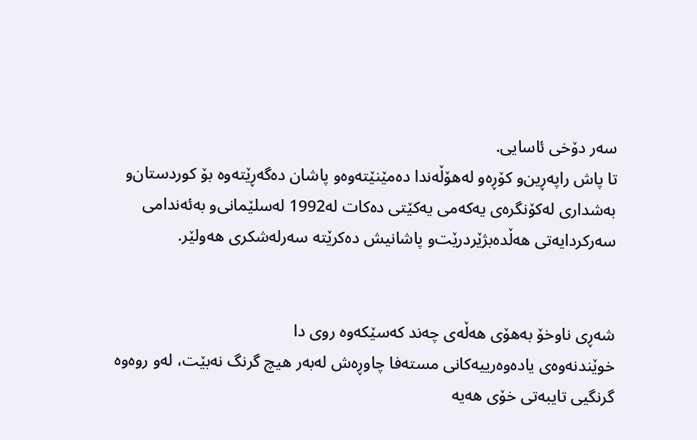سه‌ر دۆخی‌ ئاسایی‌.
تا پاش راپه‌ڕین‌و كۆڕه‌و له‌هۆڵه‌ندا ده‌مێنێته‌وه‌و پاشان ده‌گه‌ڕێته‌وه‌ بۆ كوردستان‌و به‌شداری‌ له‌كۆنگره‌ی‌ یه‌كه‌می‌ یه‌كێتی‌ ده‌كات له‌1992 له‌سلێمانی‌‌و به‌ئه‌ندامی‌ سه‌ركردایه‌تی‌ هه‌ڵده‌بژێردرێت‌و پاشانیش ده‌كرێته‌ سه‌رله‌شكری‌ هه‌ولێر.


شه‌ڕی‌ ناوخۆ به‌هۆی‌ هه‌ڵه‌ی‌ چه‌ند كه‌سێكه‌وه‌ روی‌ دا
خوێندنه‌وه‌ی‌ یاده‌وه‌رییه‌كانی‌ مسته‌فا چاوڕه‌ش له‌به‌ر هیچ گرنگ نه‌بێت، له‌و روه‌وه‌ گرنگیی‌ تایبه‌تی‌ خۆی‌ هه‌یه‌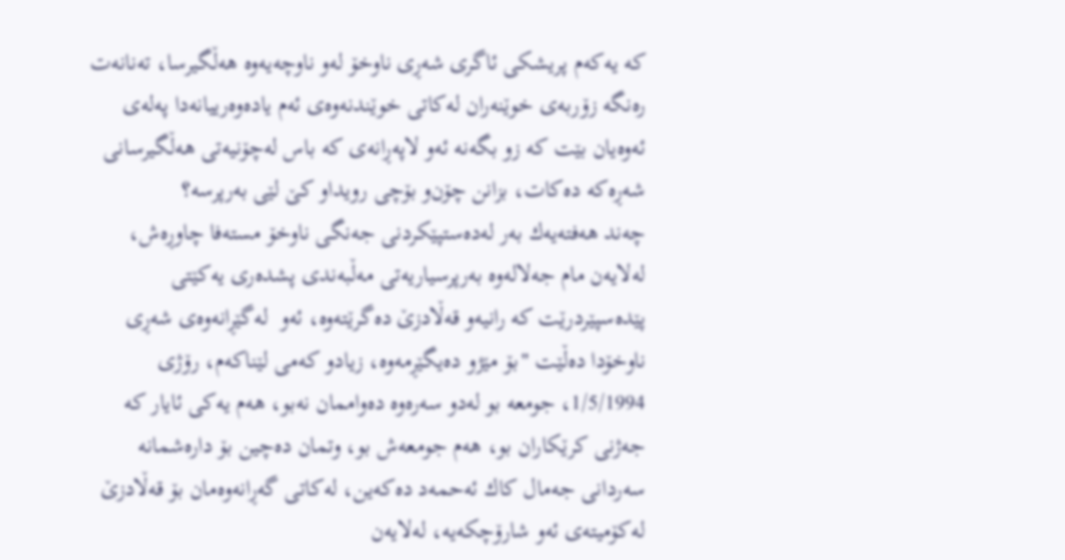كه‌ یه‌كه‌م پریشكی‌ ئاگری‌ شه‌ڕی‌ ناوخۆ له‌و ناوچه‌یه‌وه‌ هه‌ڵگیرسا، ته‌نانه‌ت ره‌نگه‌ زۆربه‌ی‌ خوێنه‌ران له‌كاتی‌ خوێندنه‌وه‌ی‌ ئه‌م یاده‌وه‌رییانه‌دا په‌له‌ی‌ ئه‌وه‌یان بێت كه‌ زو بگه‌نه‌ ئه‌و لاپه‌ڕانه‌ی‌ كه‌ باس له‌چۆنیه‌تی‌ هه‌ڵگیرسانی‌ شه‌ڕه‌كه‌ ده‌كات، بزانن چۆن‌و بۆچی‌ رویداو كێ‌ لێی‌ به‌رپرسه‌؟
چه‌ند هه‌فته‌یه‌ك به‌ر له‌ده‌ستپێكردنی‌ جه‌نگی‌ ناوخۆ مسته‌فا چاوڕه‌ش، له‌لایه‌ن مام جه‌لاله‌وه‌ به‌رپرسیاریه‌تی‌ مه‌ڵبه‌ندی‌ پشده‌ری‌ یه‌كێتی‌ پێده‌سپێردرێت كه‌ رانیه‌و قه‌ڵادزێ‌ ده‌گرێته‌وه‌، ئه‌و  له‌گێڕانه‌وه‌ی‌ شه‌ڕی‌ ناوخۆدا ده‌ڵێت "بۆ مێژو ده‌یگێڕمه‌وه‌، زیادو كه‌می‌ لێناكه‌م، رۆژی‌ 1/5/1994، جومعه‌ بو له‌دو سه‌ره‌وه‌ ده‌واممان نه‌بو، هه‌م یه‌كی‌ ئایار كه‌ جه‌ژنی‌ كرێكاران بو، هه‌م جومعه‌ش بو، ‌وتمان ده‌چین بۆ داره‌شمانه‌ سه‌ردانی‌ جه‌مال كاك ئه‌حمه‌د ده‌كه‌ین، له‌كاتی‌ گه‌ڕانه‌وه‌مان بۆ قه‌ڵادزێ‌ له‌كۆمیته‌ی‌ ئه‌و شارۆچكه‌یه‌، له‌لایه‌ن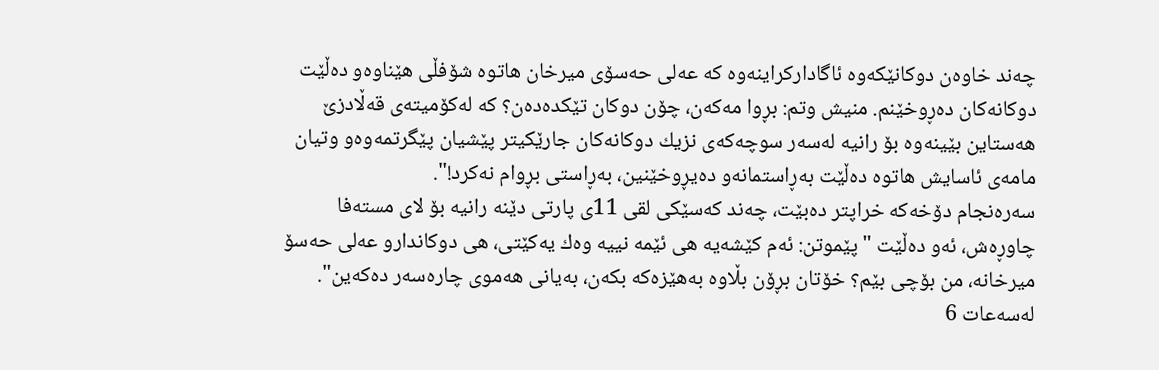چه‌ند خاوه‌ن دوكانێكه‌وه‌ ئاگاداركراینه‌وه‌ كه‌ عه‌لی‌ حه‌سۆی‌ میرخان هاتوه‌ شۆفڵی‌ هێناوه‌و ده‌ڵێت دوكانه‌كان ده‌ڕوخێنم. منیش ‌وتم: بڕوا مه‌كه‌ن، چۆن دوكان تێكده‌ده‌ن؟ كه‌ له‌كۆمیته‌ی‌ قه‌ڵادزێ‌ هه‌ستاین بێینه‌وه‌ بۆ رانیه‌ له‌سه‌ر سوچه‌كه‌ی‌ نزیك دوكانه‌كان جارێكیتر پێشیان پێگرتمه‌وه‌‌و ‌وتیان مامه‌ی‌ ئاسایش هاتوه‌ ده‌ڵێت به‌ڕاستمانه‌و ده‌یڕوخێنین، به‌ڕاستی‌ بڕوام نه‌كرد!".
سه‌ره‌نجام دۆخه‌كه‌ خراپتر ده‌بێت، چه‌ند كه‌سێكی‌ لقی‌ 11ی‌ پارتی‌ دێنه‌ رانیه‌ بۆ لای‌ مسته‌فا چاوڕه‌ش، ئه‌و ده‌ڵێت "پێموتن: ئه‌م كێشه‌یه‌ هی‌ ئێمه‌ نییه‌ ‌وه‌ك یه‌كێتی‌، هی‌ دوكاندارو عه‌لی‌ حه‌سۆ میرخانه‌، من بۆچی‌ بێم؟ خۆتان بڕۆن بڵاوه‌ به‌هێزه‌كه‌ بكه‌ن، به‌یانی‌ هه‌موی‌ چاره‌سه‌ر ده‌كه‌ین". له‌سه‌عات 6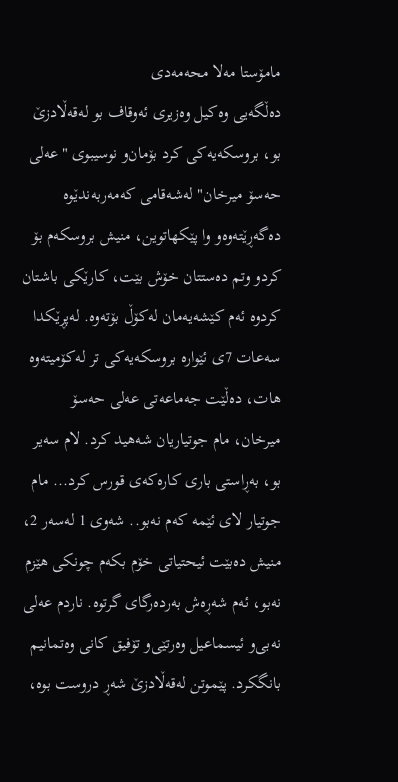مامۆستا مه‌لا محه‌مه‌دی‌ ده‌ڵگه‌یی‌ ‌وه‌كیل ‌وه‌زیری‌ ئه‌وقاف بو له‌قه‌ڵادزێ‌ بو، بروسكه‌یه‌كی‌ كرد بۆمان‌و نوسیبوی‌ "عه‌لی‌ حه‌سۆ میرخان" له‌شه‌قامی‌ كه‌مه‌ربه‌ندێوه‌ ده‌گه‌ڕێته‌وه‌‌و ‌وا پێكهاتوین، منیش بروسكه‌م بۆ كردو وتم ده‌ستتان خۆش بێت، كارێكی‌ باشتان كردوه‌ ئه‌م كێشه‌یه‌مان له‌كۆڵ‌ بۆته‌وه‌. له‌پڕێكدا سه‌عات 7ی‌ ئێواره‌ بروسكه‌یه‌كی‌ تر له‌كۆمیته‌وه‌ هات، ده‌ڵێت جه‌ماعه‌تی‌ عه‌لی‌ حه‌سۆ میرخان، مام جوتیاریان شه‌هید كرد. لام سه‌یر بو، به‌ڕاستی‌ باری‌ كاره‌كه‌ی‌ قورس كرد... مام جوتیار لای‌ ئێمه‌ كه‌م نه‌بو.. شه‌وی‌ 1 له‌سه‌ر 2، منیش ده‌بێت ئیحتیاتی‌ خۆم بكه‌م چونكی‌ هێزم نه‌بو، ئه‌م شه‌ڕه‌ش به‌رده‌رگای‌ گرتوه‌. ناردم عه‌لی‌ نه‌بی‌‌و ئیسماعیل ‌وه‌رتێی‌‌و تۆفیق كانی‌ ‌وه‌تمانیم بانگكرد. پێموتن له‌قه‌ڵادزێ‌ شه‌ڕ دروست بوه‌،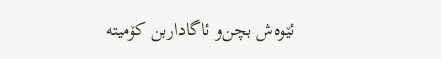ئێوه‌ش بچن‌و ئاگاداربن كۆمیته‌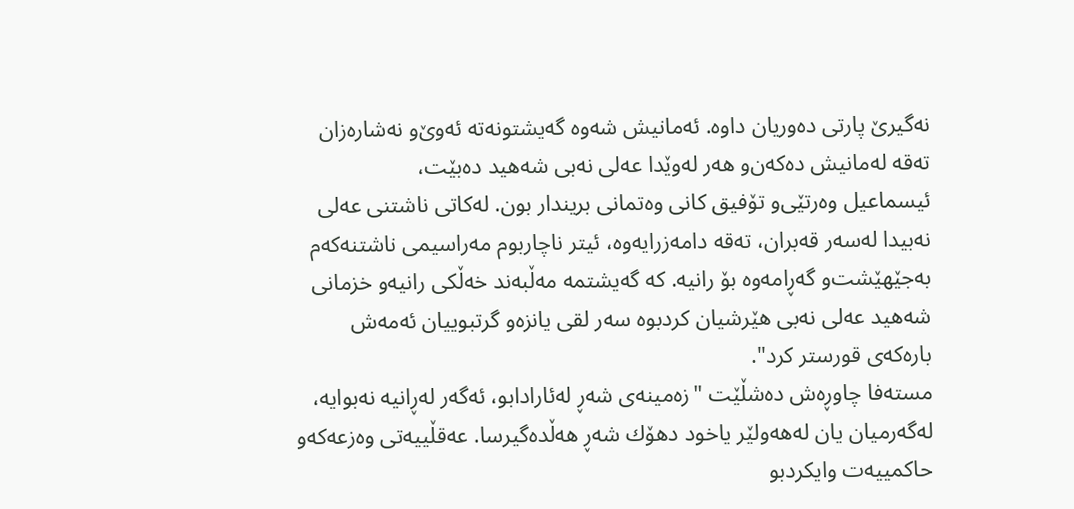نه‌گیرێ‌ پارتی‌ ده‌وریان داوه‌. ئه‌مانیش شه‌وه‌ گه‌یشتونه‌ته‌ ئه‌وێ‌‌و نه‌شاره‌زان ته‌قه‌ له‌مانیش ده‌كه‌ن‌و هه‌ر له‌وێدا عه‌لی‌ نه‌بی‌ شه‌هید ده‌بێت، ئیسماعیل ‌وه‌رتێی‌‌و تۆفیق كانی‌ ‌وه‌تمانی‌ بریندار بون. له‌كاتی‌ ناشتنی‌ عه‌لی‌ نه‌بیدا له‌سه‌ر قه‌بران، ته‌قه‌ دامه‌زرایه‌وه‌، ئیتر ناچاربوم مه‌راسیمی‌ ناشتنه‌كه‌م به‌جێهێشت‌و گه‌ڕامه‌وه‌ بۆ رانیه‌. كه‌ گه‌یشتمه‌ مه‌ڵبه‌ند خه‌ڵكی‌ رانیه‌و خزمانی‌ شه‌هید عه‌لی‌ نه‌بی‌ هێرشیان كردبوه‌ سه‌ر لقی‌ یانزه‌و گرتبوییان ئه‌مه‌ش باره‌كه‌ی‌ قورستر كرد".
مسته‌فا چاوڕه‌ش ده‌شڵێت "زه‌مینه‌ی‌ شه‌ڕ له‌ئارادابو، ئه‌گه‌ر له‌ڕانیه‌ نه‌بوایه‌، له‌گه‌رمیان یان له‌هه‌ولێر یاخود دهۆك شه‌ڕ هه‌ڵده‌گیرسا. عه‌قڵییه‌تی‌ ‌وه‌زعه‌كه‌‌و حاكمییه‌ت ‌وایكردبو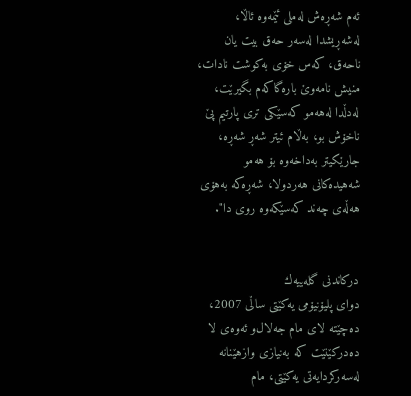ئه‌م شه‌ڕه‌ش له‌ملی‌ ئێمه‌وه‌ ئاڵا، له‌شه‌ڕیشدا له‌سه‌ر حه‌ق بیت یان ناحه‌ق، كه‌س خۆی‌ به‌كوشت نادات، منیش نامه‌وێ‌ باره‌گاكه‌م بگیرێت، له‌دڵدا له‌هه‌مو كه‌سێكی‌ تری‌ پارتیم پێ‌ ناخۆش بو، به‌ڵام ئیتر شه‌ڕ شه‌ڕه‌، جارێكیتر به‌داخه‌وه‌ بۆ هه‌مو شه‌هیده‌كانی‌ هه‌ردولا، شه‌ڕه‌كه‌ به‌هۆی‌ هه‌ڵه‌ی‌ چه‌ند كه‌سێكه‌وه‌ روی‌ دا".


دركاندنی‌ گله‌ییه‌ك
دوای‌ پلیۆنیۆمی‌ یه‌كێتی‌ ساڵی‌ 2007، ده‌چێته‌ لای‌ مام جه‌لال‌و ئه‌وه‌ی‌ لا ده‌دركێنێت كه‌ به‌نیازی‌ ‌وازهێنانه‌ له‌سه‌ركردایه‌تی‌ یه‌كێتی‌، مام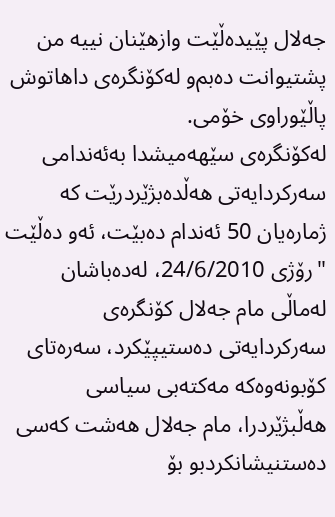جه‌لال پێیده‌ڵێت ‌وازهێنان نییه‌ من پشتیوانت ده‌بم‌و له‌كۆنگره‌ی‌ داهاتوش پاڵێوراوی‌ خۆمی‌.
له‌كۆنگره‌ی‌ سێهه‌میشدا به‌ئه‌ندامی‌ سه‌ركردایه‌تی‌ هه‌ڵده‌بژێردرێت كه‌ ژماره‌یان 50 ئه‌ندام ده‌بێت، ئه‌و ده‌ڵێت "رۆژی‌ 24/6/2010، له‌ده‌باشان له‌ماڵی‌ مام جه‌لال كۆنگره‌ی‌ سه‌ركردایه‌تی‌ ده‌ستیپێكرد، سه‌ره‌تای‌ كۆبونه‌وه‌كه‌ مه‌كته‌بی‌ سیاسی‌ هه‌ڵبژێردرا، مام جه‌لال هه‌شت كه‌سی‌ ده‌ستنیشانكردبو بۆ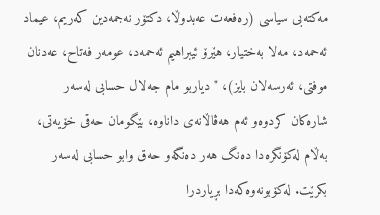مه‌كته‌بی‌ سیاسی‌ (ره‌فعه‌ت عه‌بدوڵا، دكتۆر نه‌جمه‌دین كه‌ریم، عیماد ئه‌حمه‌د، مه‌لا به‌ختیار، هێرۆ ئیبراهیم ئه‌حمه‌د، عومه‌ر فه‌تاح، عه‌دنان موفتی‌، ئه‌رسه‌لان بایز)، "دیاربو مام جه‌لال حسابی‌ له‌سه‌ر شاره‌كان كردوه‌‌و ئه‌م هه‌ڤاڵانه‌ی‌ داناوه‌، بێگومان حه‌قی‌ خۆیه‌تی‌، به‌ڵام له‌كۆنگره‌دا ده‌نگ هه‌ر ده‌نگه‌و حه‌ق ‌وابو حسابی‌ له‌سه‌ر بكرێت. له‌كۆبونه‌وه‌كه‌دا بڕیاردرا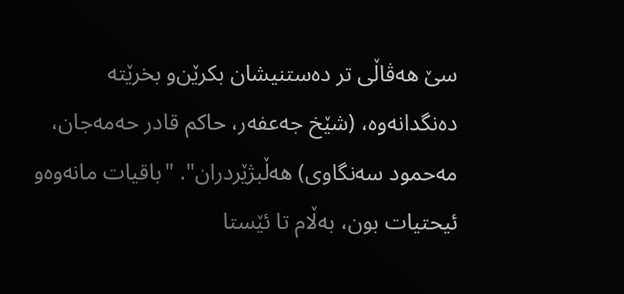سێ‌ هه‌ڤاڵی‌ تر ده‌ستنیشان بكرێن‌و بخرێته‌ ده‌نگدانه‌وه‌، (شێخ جه‌عفه‌ر، حاكم قادر حه‌مه‌جان، مه‌حمود سه‌نگاوی‌) هه‌ڵبژێردران". "باقیات مانه‌وه‌و ئیحتیات بون، به‌ڵام تا ئێستا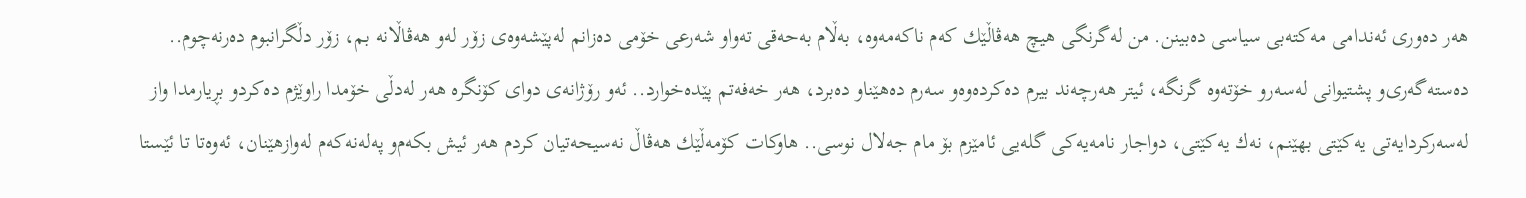هه‌ر ده‌وری‌ ئه‌ندامی‌ مه‌كته‌بی‌ سیاسی‌ ده‌بینن. من له‌گرنگی‌ هیچ هه‌ڤاڵێك كه‌م ناكه‌مه‌وه‌، به‌ڵام به‌حه‌قی‌ ته‌واو شه‌رعی‌ خۆمی‌ ده‌زانم له‌پێشه‌وه‌ی‌ زۆر له‌و هه‌ڤاڵانه‌ بم، زۆر دڵگرانبوم ده‌رنه‌چوم.. ده‌سته‌گه‌ری‌‌و پشتیوانی‌ له‌سه‌رو خۆته‌وه‌ گرنگه‌، ئیتر هه‌رچه‌ند بیرم ده‌كرده‌وه‌و سه‌رم ده‌هێناو ده‌برد، هه‌ر خه‌فه‌تم پێده‌خوارد.. ئه‌و رۆژانه‌ی‌ دوای‌ كۆنگره‌ هه‌ر له‌دڵی‌ خۆمدا راوێژم ده‌كردو بڕیارمدا ‌واز له‌سه‌ركردایه‌تی‌ یه‌كێتی‌ بهێنم، نه‌ك یه‌كێتی‌، دواجار نامه‌یه‌كی‌ گله‌یی‌ ئامێزم بۆ مام جه‌لال نوسی‌.. هاوكات كۆمه‌ڵێك هه‌ڤاڵ‌ نه‌سیحه‌تیان كردم هه‌ر ئیش بكه‌م‌و په‌له‌نه‌كه‌م له‌وازهێنان، ئه‌وه‌تا تا ئێستا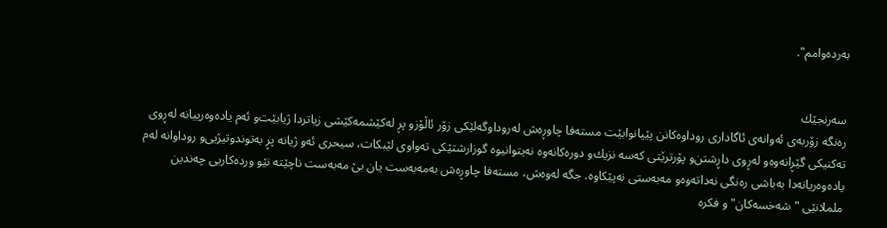به‌رده‌وامم".


سه‌رنجێك
ره‌نگه‌ زۆربه‌ی‌ ئه‌وانه‌ی‌ ئاگاداری‌ روداوه‌كانن پێیانوابێت مسته‌فا چاوڕه‌ش له‌روداوگه‌لێكی‌ زۆر ئاڵۆزو پڕ له‌كێشمه‌كێشی‌ زیاتردا ژیابێت‌و ئه‌م یاده‌وه‌رییانه‌ له‌ڕوی‌ ته‌كنیكی‌ گێڕانه‌وه‌و له‌ڕوی‌ داڕشتن‌و پۆرترێتی‌ كه‌سه‌ نزیك‌و دوره‌كانه‌وه‌ نه‌یتوانیوه‌ گوزارشتێكی‌ ته‌واوی‌ لێبكات، سیحری‌ ئه‌و ژیانه‌ پڕ به‌توندوتیژیی‌‌و روداوانه‌ له‌م یاده‌وه‌ریانه‌دا به‌باشی‌ ره‌نگی نه‌داته‌وه‌و مه‌به‌ستی‌ نه‌پێكاوه‌. جگه‌ له‌وه‌ش، مسته‌فا چاوڕه‌ش به‌مه‌به‌ست یان بێ‌ مه‌به‌ست ناچێته‌ نێو ‌ورده‌كاریی‌ چه‌ندین ململانێی‌ "شه‌خسه‌كان"و فكره‌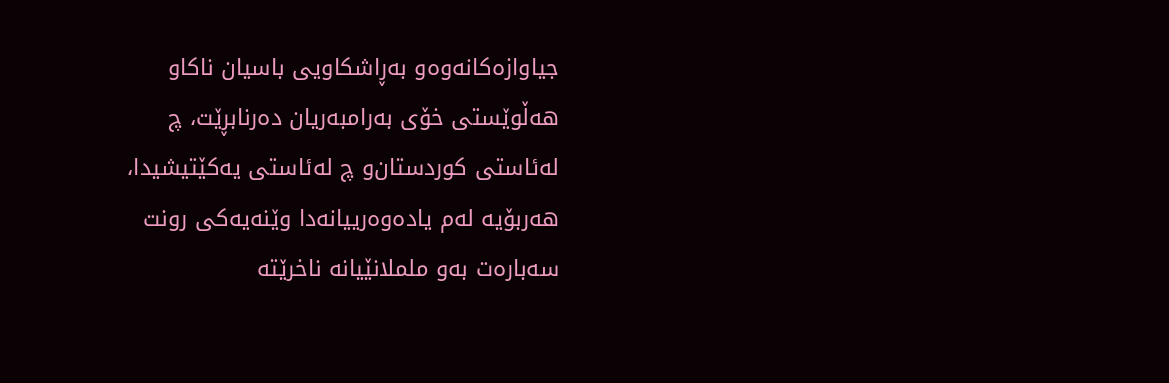جیاوازه‌كانه‌وه‌‌و به‌ڕاشكاویی‌ باسیان ناكاو هه‌ڵوێستی‌ خۆی‌ به‌رامبه‌ریان ده‌رنابڕێت، چ له‌ئاستی‌ كوردستان‌و چ له‌ئاستی‌ یه‌كێتیشیدا، هه‌ربۆیه‌ له‌م یاده‌وه‌رییانه‌دا ‌وێنه‌یه‌كی‌ رونت سه‌باره‌ت به‌و ململانێیانه‌ ناخرێته‌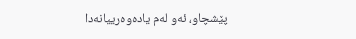پێشچاو، ئه‌و له‌م یاده‌وه‌رییانه‌دا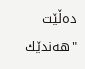ده‌ڵێت "هه‌ندێك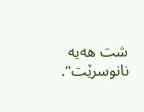شت هه‌یه‌ نانوسرێت".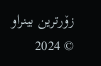زۆرترین بینراو
© 2024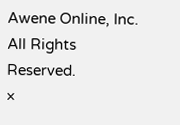Awene Online, Inc. All Rights Reserved.
×